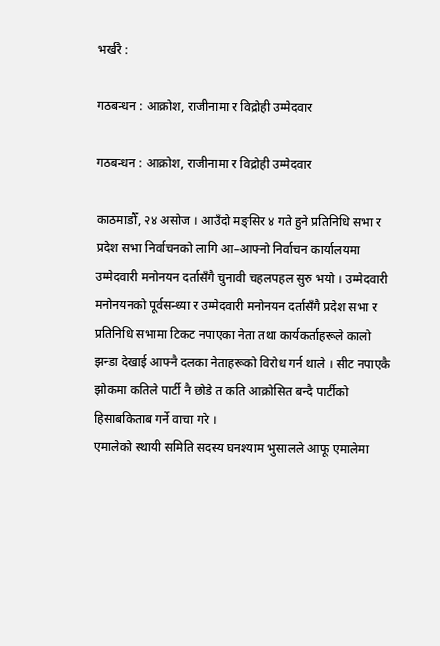भर्खरै :

गठबन्धन : आक्रोश, राजीनामा र विद्रोही उम्मेदवार

गठबन्धन : आक्रोश, राजीनामा र विद्रोही उम्मेदवार

काठमाडौँ, २४ असोज । आउँदो मङ्सिर ४ गते हुने प्रतिनिधि सभा र प्रदेश सभा निर्वाचनको लागि आ–आफ्नो निर्वाचन कार्यालयमा उम्मेदवारी मनोनयन दर्तासँगै चुनावी चहलपहल सुरु भयो । उम्मेदवारी मनोनयनको पूर्वसन्ध्या र उम्मेदवारी मनोनयन दर्तासँगै प्रदेश सभा र प्रतिनिधि सभामा टिकट नपाएका नेता तथा कार्यकर्ताहरूले कालो झन्डा देखाई आफ्नै दलका नेताहरूको विरोध गर्न थाले । सीट नपाएकै झोकमा कतिले पार्टी नै छोडे त कति आक्रोसित बन्दै पार्टीको हिसाबकिताब गर्ने वाचा गरे ।
एमालेको स्थायी समिति सदस्य घनश्याम भुसालले आफू एमालेमा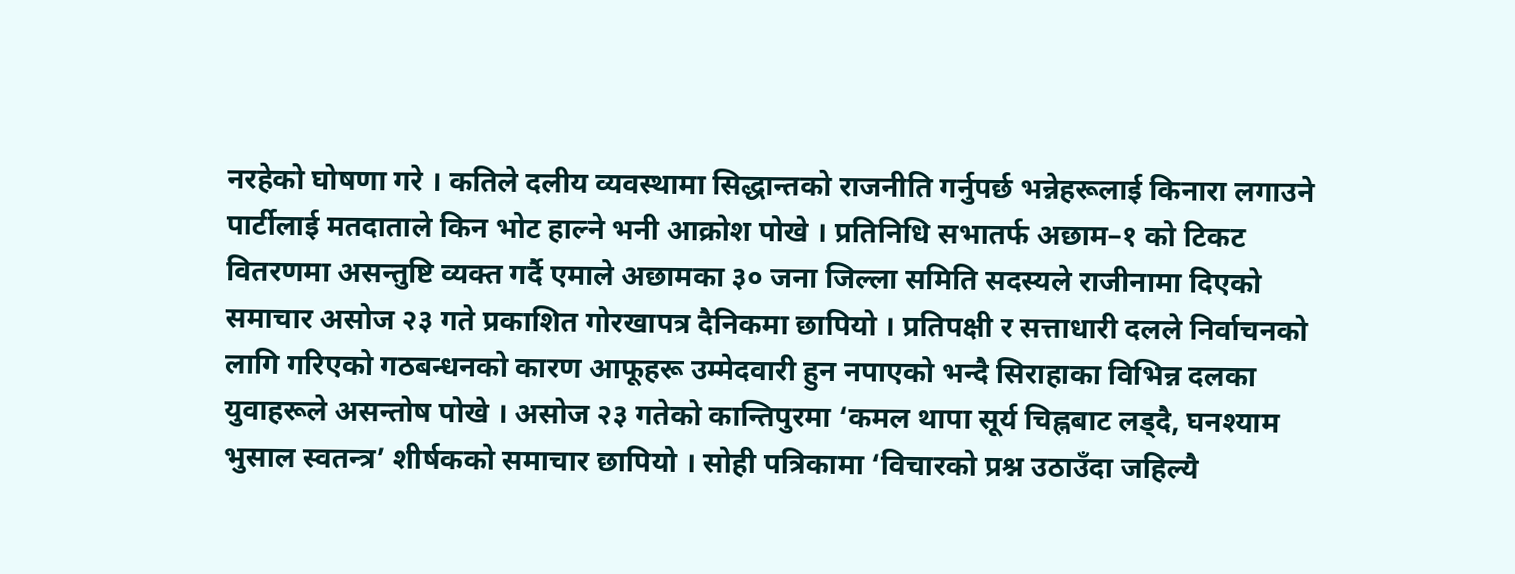नरहेको घोषणा गरे । कतिले दलीय व्यवस्थामा सिद्धान्तको राजनीति गर्नुपर्छ भन्नेहरूलाई किनारा लगाउने पार्टीलाई मतदाताले किन भोट हाल्ने भनी आक्रोश पोखे । प्रतिनिधि सभातर्फ अछाम–१ को टिकट वितरणमा असन्तुष्टि व्यक्त गर्दै एमाले अछामका ३० जना जिल्ला समिति सदस्यले राजीनामा दिएको समाचार असोज २३ गते प्रकाशित गोरखापत्र दैनिकमा छापियो । प्रतिपक्षी र सत्ताधारी दलले निर्वाचनको लागि गरिएको गठबन्धनको कारण आफूहरू उम्मेदवारी हुन नपाएको भन्दै सिराहाका विभिन्न दलका युवाहरूले असन्तोष पोखे । असोज २३ गतेको कान्तिपुरमा ‘कमल थापा सूर्य चिह्नबाट लड्दै, घनश्याम भुसाल स्वतन्त्र’ शीर्षकको समाचार छापियो । सोही पत्रिकामा ‘विचारको प्रश्न उठाउँदा जहिल्यै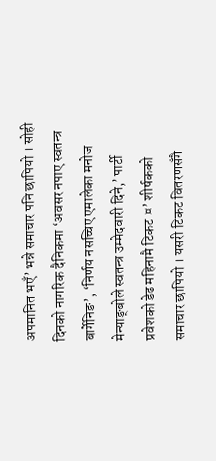अपमानित भएँ’ भन्ने समाचार पनि छापियो । सोही दिनको नागरिक दैनिकमा ‘अवसर नपाए स्वतन्त्र बार्गेनिङ’, ‘निर्णय नसच्चिए एमालेका मनोज मेन्याङ्बोले स्वतन्त्र उम्मेदवारी दिने,’ पार्टी प्रवेशको डेढ महिनामै टिकट ¤’ शीर्षकको समाचार छापियो । यसरी टिकट वितरणसँगै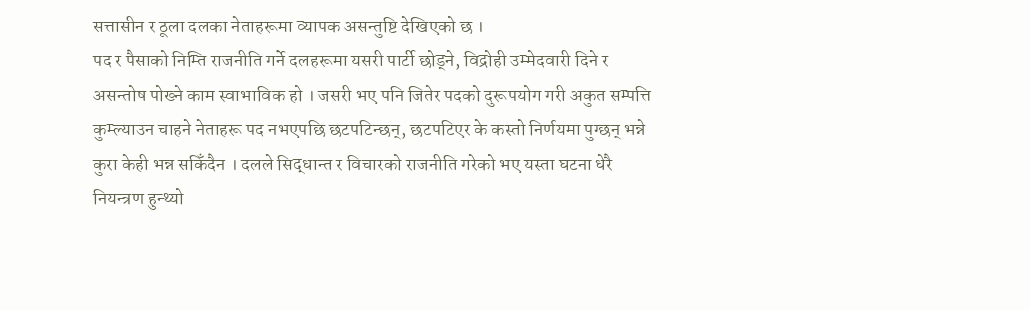सत्तासीन र ठूला दलका नेताहरूमा व्यापक असन्तुष्टि देखिएको छ ।
पद र पैसाको निम्ति राजनीति गर्ने दलहरूमा यसरी पार्टी छोड्ने, विद्रोही उम्मेदवारी दिने र असन्तोष पोख्ने काम स्वाभाविक हो । जसरी भए पनि जितेर पदको दुरूपयोग गरी अकुत सम्पत्ति कुम्ल्याउन चाहने नेताहरू पद नभएपछि छटपटिन्छन्, छटपटिएर के कस्तो निर्णयमा पुग्छन् भन्ने कुरा केही भन्न सकिँदैन । दलले सिद्धान्त र विचारको राजनीति गरेको भए यस्ता घटना धेरै नियन्त्रण हुन्थ्यो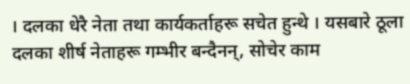। दलका धेरै नेता तथा कार्यकर्ताहरू सचेत हुन्थे । यसबारे ठूला दलका शीर्ष नेताहरू गम्भीर बन्दैनन्, सोचेर काम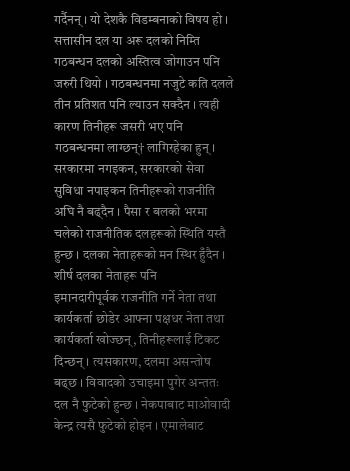गर्दैनन् । यो देशकै विडम्बनाको विषय हो ।
सत्तासीन दल या अरू दलको निम्ति गठबन्धन दलको अस्तित्व जोगाउन पनि जरुरी थियो । गठबन्धनमा नजुटे कति दलले तीन प्रतिशत पनि ल्याउन सक्दैन । त्यही कारण तिनीहरू जसरी भए पनि गठबन्धनमा लाग्छन्† लागिरहेका हुन् । सरकारमा नगइकन, सरकारको सेवा सुविधा नपाइकन तिनीहरूको राजनीति अघि नै बढ्दैन । पैसा र बलको भरमा चलेको राजनीतिक दलहरूको स्थिति यस्तै हुन्छ । दलका नेताहरूको मन स्थिर हुँदैन । शीर्ष दलका नेताहरू पनि
इमानदारीपूर्वक राजनीति गर्ने नेता तथा कार्यकर्ता छोडेर आफ्ना पक्षधर नेता तथा कार्यकर्ता खोज्छन्, तिनीहरूलाई टिकट दिन्छन् । त्यसकारण, दलमा असन्तोष बढ्छ । विवादको उचाइमा पुगेर अन्ततः दल नै फुटेको हुन्छ । नेकपाबाट माओवादी केन्द्र त्यसै फुटेको होइन । एमालेबाट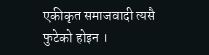एकीकृत समाजवादी त्यसै फुटेको होइन ।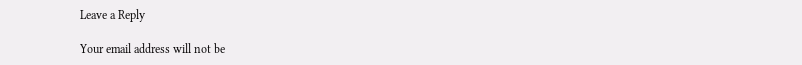Leave a Reply

Your email address will not be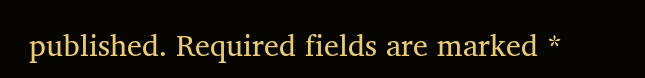published. Required fields are marked *